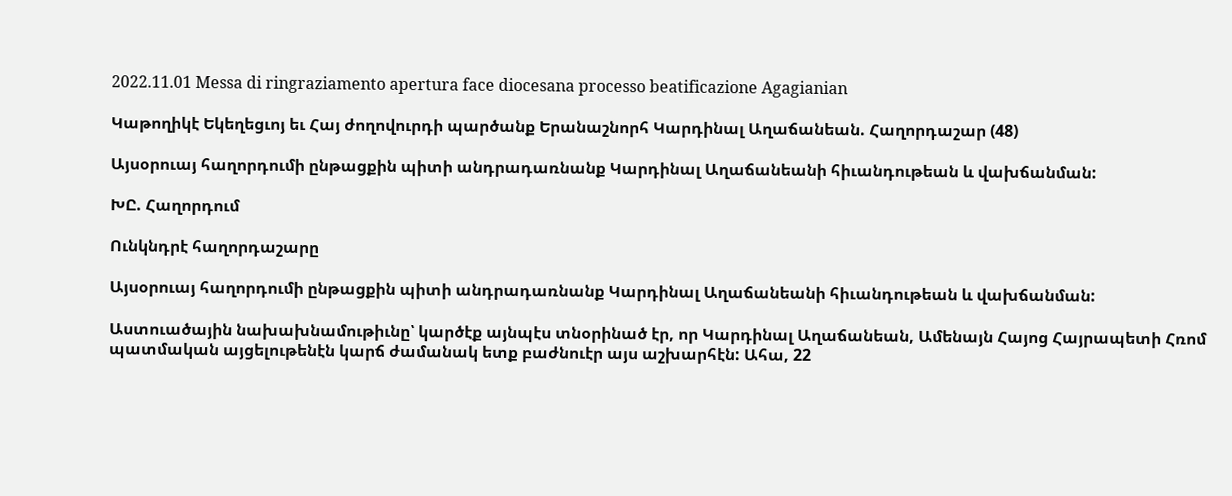2022.11.01 Messa di ringraziamento apertura face diocesana processo beatificazione Agagianian

Կաթողիկէ Եկեղեցւոյ եւ Հայ ժողովուրդի պարծանք Երանաշնորհ Կարդինալ Աղաճանեան. Հաղորդաշար (48)

Այսօրուայ հաղորդումի ընթացքին պիտի անդրադառնանք Կարդինալ Աղաճանեանի հիւանդութեան և վախճանման:

ԽԸ. Հաղորդում

Ունկնդրէ հաղորդաշարը

Այսօրուայ հաղորդումի ընթացքին պիտի անդրադառնանք Կարդինալ Աղաճանեանի հիւանդութեան և վախճանման:

Աստուածային նախախնամութիւնը՝ կարծէք այնպէս տնօրինած էր, որ Կարդինալ Աղաճանեան, Ամենայն Հայոց Հայրապետի Հռոմ պատմական այցելութենէն կարճ ժամանակ ետք բաժնուէր այս աշխարհէն: Ահա, 22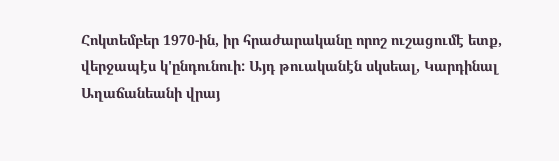Հոկտեմբեր 1970-ին, իր հրաժարականը որոշ ուշացումէ ետք, վերջապէս կ'ընդունուի: Այդ թուականէն սկսեալ, Կարդինալ Աղաճանեանի վրայ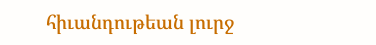հիւանդութեան լուրջ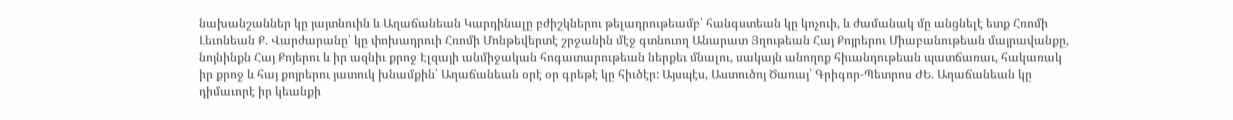նախանշաններ կը յայտնուին և Աղաճանեան Կարդինալը բժիշկներու թելադրութեամբ՝ հանգստեան կը կոչուի, և ժամանակ մը անցնելէ ետք Հռոմի Լեւոնեան Ք. Վարժարանը՝ կը փոխադրուի Հռոմի Մոնթեվերտէ շրջանին մէջ գտնուող Անարատ Յղութեան Հայ Քոյրերու Միաբանութեան մայրավանքը, նոյնինքն Հայ Քոյերու և իր ազնիւ քրոջ Էլզայի անմիջական հոգատարութեան ներքեւ մնալու, սակայն անողոք հիւանդութեան պատճառաւ, հակառակ իր քրոջ և հայ քոյրերու յատուկ խնամքին՝ Աղաճանեան օրէ օր գրեթէ կը հիւծէր: Այսպէս, Աստուծոյ Ծառայ՝ Գրիգոր-Պետրոս ԺԵ. Աղաճանեան կը դիմաւորէ իր կեանքի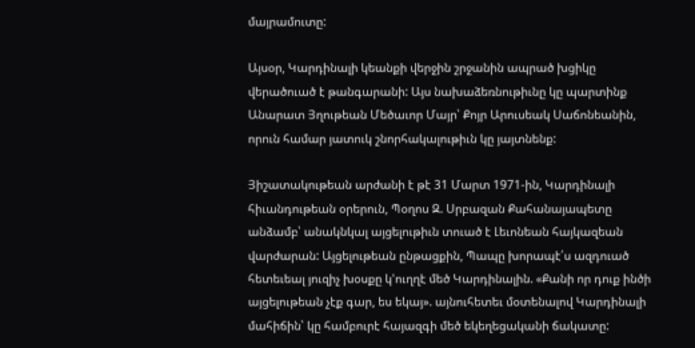մայրամուտը:

Այսօր, Կարդինալի կեանքի վերջին շրջանին ապրած խցիկը վերածուած է թանգարանի: Այս նախաձեռնութիւնը կը պարտինք Անարատ Յղութեան Մեծաւոր Մայր՝ Քոյր Արուսեակ Սաճոնեանին, որուն համար յատուկ շնորհակալութիւն կը յայտնենք:

Յիշատակութեան արժանի է թէ 31 Մարտ 1971-ին, Կարդինալի հիւանդութեան օրերուն, Պօղոս Զ. Սրբազան Քահանայապետը անձամբ՝ անակնկալ այցելութիւն տուած է Լեւոնեան հայկազեան վարժարան: Այցելութեան ընթացքին, Պապը խորապէ՛ս ազդուած հետեւեալ յուզիչ խօսքը կ'ուղղէ մեծ Կարդինալին. «Քանի որ դուք ինծի այցելութեան չէք գար, ես եկայ». այնուհետեւ մօտենալով Կարդինալի մահիճին՝ կը համբուրէ հայազգի մեծ եկեղեցականի ճակատը: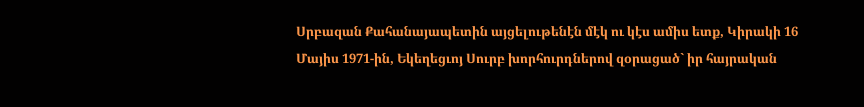Սրբազան Քահանայապետին այցելութենէն մէկ ու կէս ամիս ետք, Կիրակի 16 Մայիս 1971-ին, Եկեղեցւոյ Սուրբ խորհուրդներով զօրացած` իր հայրական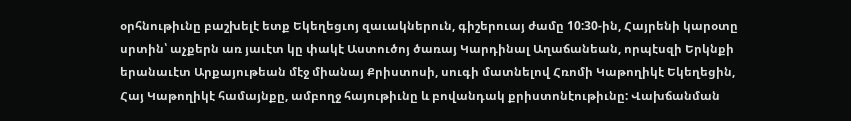օրհնութիւնը բաշխելէ ետք Եկեղեցւոյ զաւակներուն, գիշերուայ ժամը 10:30-ին, Հայրենի կարօտը սրտին՝ աչքերն առ յաւէտ կը փակէ Աստուծոյ ծառայ Կարդինալ Աղաճանեան, որպէսզի Երկնքի երանաւէտ Արքայութեան մէջ միանայ Քրիստոսի, սուգի մատնելով Հռոմի Կաթողիկէ Եկեղեցին, Հայ Կաթողիկէ համայնքը, ամբողջ հայութիւնը և բովանդակ քրիստոնէութիւնը: Վախճանման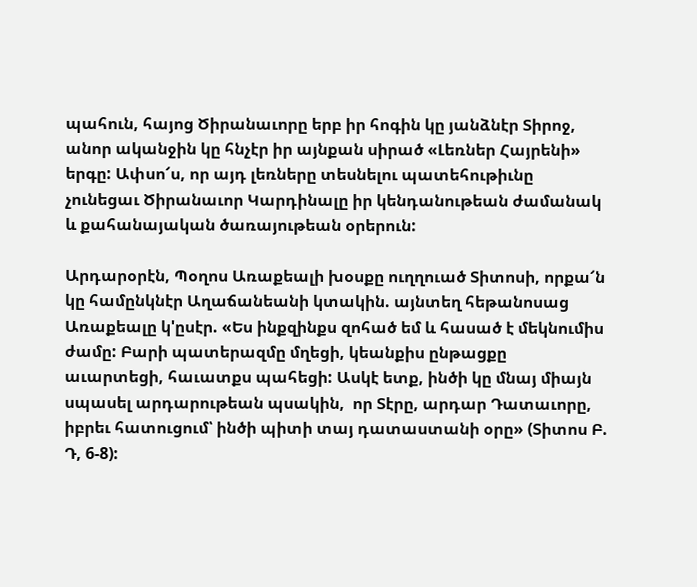պահուն, հայոց Ծիրանաւորը երբ իր հոգին կը յանձնէր Տիրոջ, անոր ականջին կը հնչէր իր այնքան սիրած «Լեռներ Հայրենի» երգը: Ափսո՜ս, որ այդ լեռները տեսնելու պատեհութիւնը չունեցաւ Ծիրանաւոր Կարդինալը իր կենդանութեան ժամանակ և քահանայական ծառայութեան օրերուն:

Արդարօրէն, Պօղոս Առաքեալի խօսքը ուղղուած Տիտոսի, որքա՜ն կը համընկնէր Աղաճանեանի կտակին. այնտեղ հեթանոսաց Առաքեալը կ'ըսէր. «Ես ինքզինքս զոհած եմ և հասած է մեկնումիս ժամը: Բարի պատերազմը մղեցի, կեանքիս ընթացքը աւարտեցի, հաւատքս պահեցի: Ասկէ ետք, ինծի կը մնայ միայն սպասել արդարութեան պսակին,  որ Տէրը, արդար Դատաւորը, իբրեւ հատուցում՝ ինծի պիտի տայ դատաստանի օրը» (Տիտոս Բ. Դ, 6-8):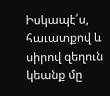Իսկապէ՛ս, հաւատքով և սիրով զեղուն կեանք մը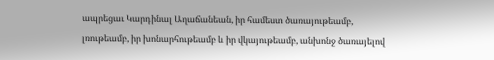ապրեցաւ Կարդինալ Աղաճանեան, իր համեստ ծառայութեամբ, լռութեամբ, իր խոնարհութեամբ և իր վկայութեամբ, անխոնջ ծառայելով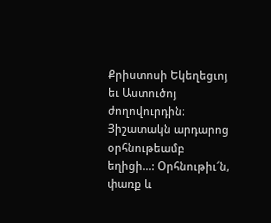Քրիստոսի Եկեղեցւոյ եւ Աստուծոյ ժողովուրդին։ Յիշատակն արդարոց օրհնութեամբ եղիցի…: Օրհնութիւ՜ն, փառք և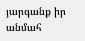յարգանք իր անմահ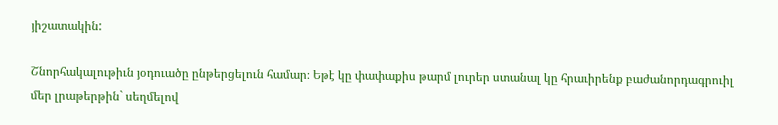յիշատակին:

Շնորհակալութիւն յօդուածը ընթերցելուն համար։ Եթէ կը փափաքիս թարմ լուրեր ստանալ կը հրաւիրենք բաժանորդագրուիլ մեր լրաթերթին` սեղմելով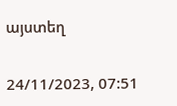այստեղ

24/11/2023, 07:51